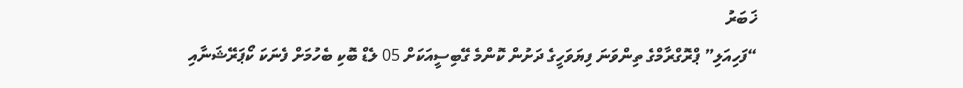ޚަބަރު
“ފަހިއަލި” ޕްރޮގްރާމްގެ ތިންވަނަ ފިޔަވަހީގެ ދަށުން ކޮންމެ ގޭބިސީއަކަށް 05 ލެޑް ބޮކި ބެހުމަށް ފެނަކަ ކޯޕަރޭޝަނާއި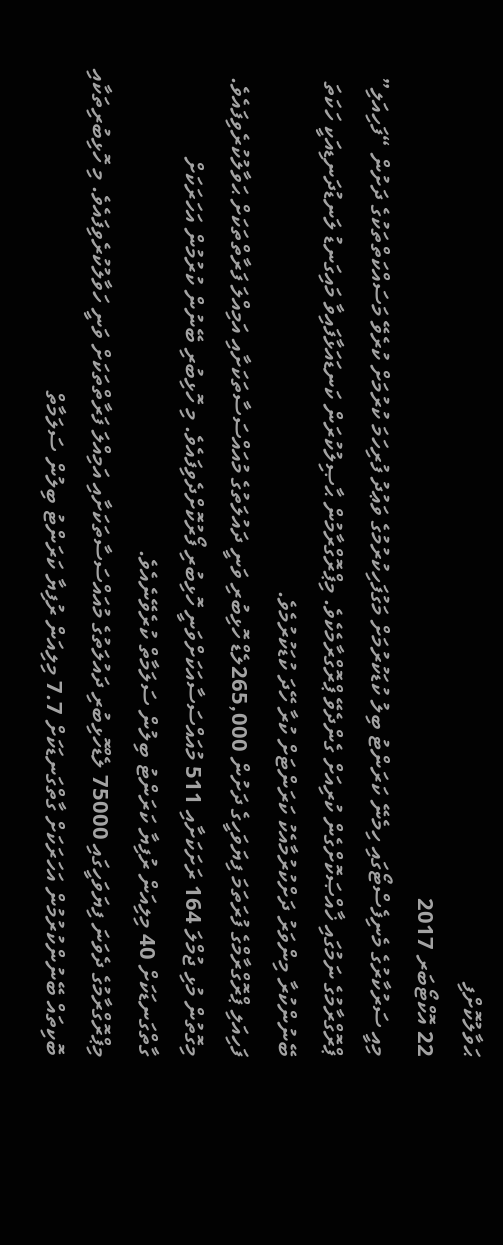ޙަވާލުކޮށްފި
22 އޮކްޓޯބަރ 2017
މިއީ ސަރުކާރުގެ މެނިފެސްޓޯގައި ހިމެނޭ ކަރަންޓު ބިލު ކުޑަކުރުމަށް މަގުފަހިކުރުމުގެ ވަޢުދު ފުރިހަމަ ކުރުމަށް ކުރެވޭ މަސައްކަތްތަކުގެ ދަށުން “ފަހިއަލި” ޕްރޮގްރާމުގެ ނަމުގައި ޚާއްޞަކޮށްގެން ކުރިއަށް ގެންދެވޭ ޕްރޮގްރާމެކެވެ. މިޕްރޮގްރާމުން ޙާޞިލުކުރަން ކަނޑައަޅާފައިވާ މައިގަނޑު ލަނޑުދަނޑިއަކީ ހަކަތަ ބޭނުންކުރާ މިންވަރު ދަށްކުރުމާއެކު ކަރަންޓަށް ކުރާ ހޭދަ ކުޑަކުރުމެވެ.
ފަހިއަލި ޕްރޮގްރާމްގެ ފުރަތަމަ ފިޔަވަހީގެ ދަށުން 265,000ލެޑް ހޮޅިބުރި ވަނީ ދައުލަތުގެ މުއައްސަސާތަކަށާއި އަމިއްލަ ފަރާތްތަކަށް ޙަވާލުކުރެވިފައެވެ. މިގޮތުން މުޅި ޖުމްލަ 164 ރަށަކަށާއި 511 މުއައްސަސާއަކަށްވަނީ ހޮޅިބުރި ފޯރުކޮށްދެވިފައެވެ. މި ހޮޅިބުރި ބޭނުން ކުރުމުން އަހަރަކަށް ގާތްގަނޑަކަށް 40 މިލިއަން ރުފިޔާ ކަރަންޓު ބިލުން ސަލަމާތް ކުރެވޭނެއެވެ.
މިޕްރޮގްރާމުގެ ދެވަނަ ފިޔަވަހީގައި 75000 ލެޑްހޮޅިބުރި ދައުލަތުގެ މުއައްސަސާތަކަށާއި އަމިއްލަ ފަރާތްތަކަށް ވަނީ ހަވާލުކުރެވިފައެވެ. މި ހޮޅިބުރިތަކާއި ބޮކިތައް ބޭނުންކުރުމުން އަހަރަކަށް ގާތްގަނޑަކަށް 7.7 މިލިއަން ރުފިޔާ ކަރަންޓު ބިލުން ސަލަމާތް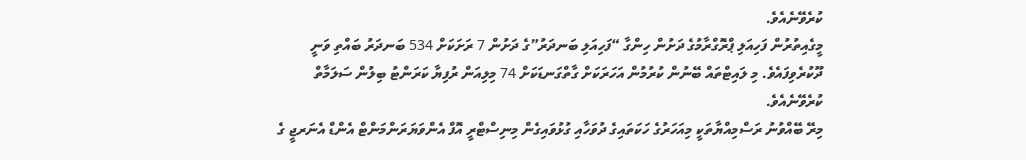ކުރެވޭނެއެވެ.
މީގެއިތުރުން ފަހިއަލި ޕްރޮގްރާމުގެ ދަށުން ހިންގާ “ފަހިއަލި ބަނދަރު”ގެ ދަށުން 7 ރަށަކަށް 534 ބަނދަރު ބައްތި ވަނީ ދޫކުރެވިފައެވެ. މި ލައިޓްތައް ބޭނުން ކުރުމުން އަހަރަކަށް ގާތްގަނޑަކަށް 74 މިލިއަން ރުފިޔާ ކަރަންޓު ބިލުން ސަލަމާތް ކުރެވޭނެއެވެ.
މިރޭ ބޭއްވުނު ރަސްމިއްޔާތަކީ މިއަހަރުގެ ހަކަތައިގެ ދުވަހާއި ގުޅުވައިގެން މިނިސްޓްރީ އޮފް އެންވަޔަރަންމަންޓް އެންޑް އެނަރޖީ ގެ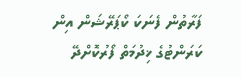ފަރާތުން ފެނަކަ ކޯޕަރޭޝަން އިން ކަރަންޓުގެ ޚިދުމަތް ފޯރުކޮށްދޭ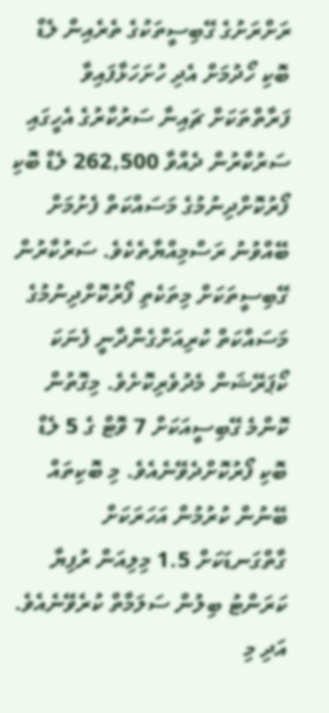ރަށްރަށުގެ ގޭބިސީތަކުގެ ތެރެއިން ލެޑް ބޮކި ހޯދުމަށް އެދި ހުށަހަޅާފައިވާ ފަރާތްތަކަށް ޗައިނާ ސަރުކާރުގެ އެހީގައި ސަރުކާރުން ދެއްވާ 262,500 ލެޑް ބޮކި ފޯރުކޮށްދިނުމުގެ މަސައްކަތް ފެށުމަށް ބޭއްވުނު ރަސްމިއްޔާތެކެވެ. ސަރުކާރުން ގޭބިސީތަކަށް މިތަކެތި ފޯރުކޮށްދިނުމުގެ މަސައްކަތް ކުރިއަށްގެންދާނީ ފެނަކަ ކޯޕަރޭޝަން މެދުވެރިކޮށެވެ. މިގޮތުން ކޮންމެ ގޭބިސީއަކަށް 7 ވޮޓް ގެ 5 ލެޑް ބޮކި ފޯރުކޮށްދެވޭނެއެވެ. މި ބޮކިތައް ބޭނުން ކުރުމުން އަހަރަކަށް ގާތްގަނޑަކަށް 1.5 މިލިއަން ރުފިޔާ ކަރަންޓު ބިލުން ސަލަމާތް ކުރެވޭނެއެވެ.
އަދި މި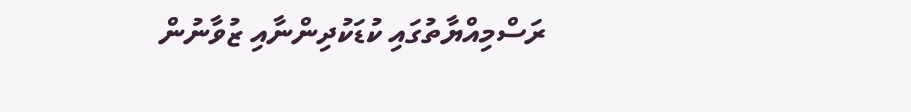ރަސްމިއްޔާތުގައި ކުޑަކުދިންނާއި ޒުވާނުން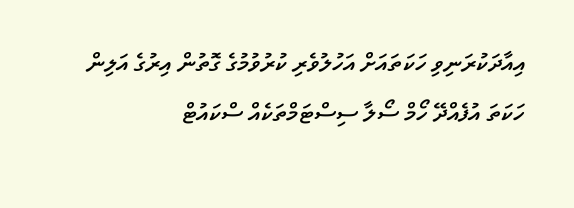އިއާދަކުރަނިވި ހަކަތައަށް އަހުލުވެރި ކުރުވުމުގެ ގޮތުން އިރުގެ އަލިން ހަކަތަ އުފެއްދޭ ހޯމް ސޯލާ ސިސްޓަމްތަކެއް ސްކައުޓް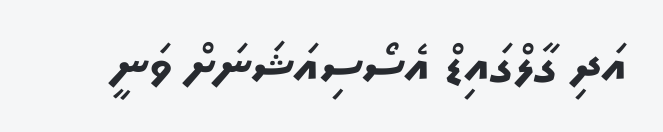އަދި ގާލްގައިޑް އެސޯސިއަޝަނަށް ވަނީ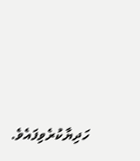ހަދިޔާކުރެވިފައެވެ.